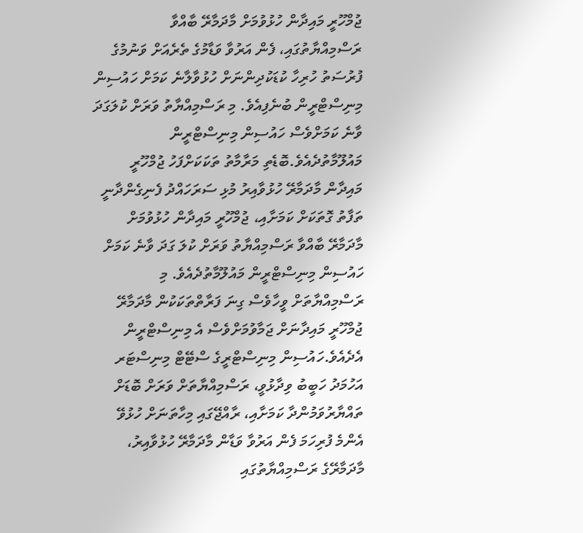ޖުމްހޫރީ މައިދާން ހުޅުވުމަށް މާދަމާރޭ ބާއްވާ ރަސްމިއްޔާތުގައި، ފެން އަރުވާ ވަޑާމުގެ ތެރެއަށް ވަނުމުގެ ފުރުސަތު ހުރިހާ ކުޑަކުދިންނަށް ހުޅުވާލާނެ ކަމަށް ހައުސިން މިނިސްޓްރީން ބުނެފިއެވެ. މި ރަސްމިއްޔާތު ވަރަށް ކުލަގަދަ ވާނެ ކަމަށްވެސް ހައުސިން މިނިސްޓްރީން މައުލޫމާތުދެއެވެ.ބޮޑެތި މަރާމާތު ތަކަކަށްފަހު ޖުމްހޫރީ މައިދާން މާދަމާރޭ ހުޅުވާއިރު މުޅި ސަރަހައްދު ފެނިގެންދާނީ ތަފާތު ގޮތަކަށް ކަމަށާއި، ޖުމްހޫރީ މައިދާން ހުޅުވުމަށް މާދަމާރޭ ބާއްވާ ރަސްމިއްޔާތު ވަރަށް ކުލަ ގަދަ ވާނެ ކަމަށް ހައުސިން މިނިސްޓްރީން މައުލޫމާތުދެއެވެ. މި ރަސްމިއްޔާތަށް ވީހާވެސް ގިނަ ފަރާތްތަކަކުން މާދަމާރޭ ޖުމްހޫރީ މައިދާނަށް ޖަމާވުމަށްވެސް އެ މިނިސްޓްރީން އެދެއެވެ.ހައުސިން މިނިސްޓްރީގެ ސްޓޭޓް މިނިސްޓަރ އަހުމަދު ހަބީބު ވިދާޅުވީ، ރަސްމިއްޔާތަށް ވަރަށް ބޮޑަށް ތައްޔާރުވަމުންދާ ކަމަށާއި، ރާއްޖޭގައި މިހާތަނަށް ހުޅުވޭ އެންމެ ފުރިހަމަ ފެން އަރުވާ ވަޑާން މާދަމާރޭ ހުޅުވާއިރު، މާދަމާރޭގެ ރަސްމިއްޔާތުގައި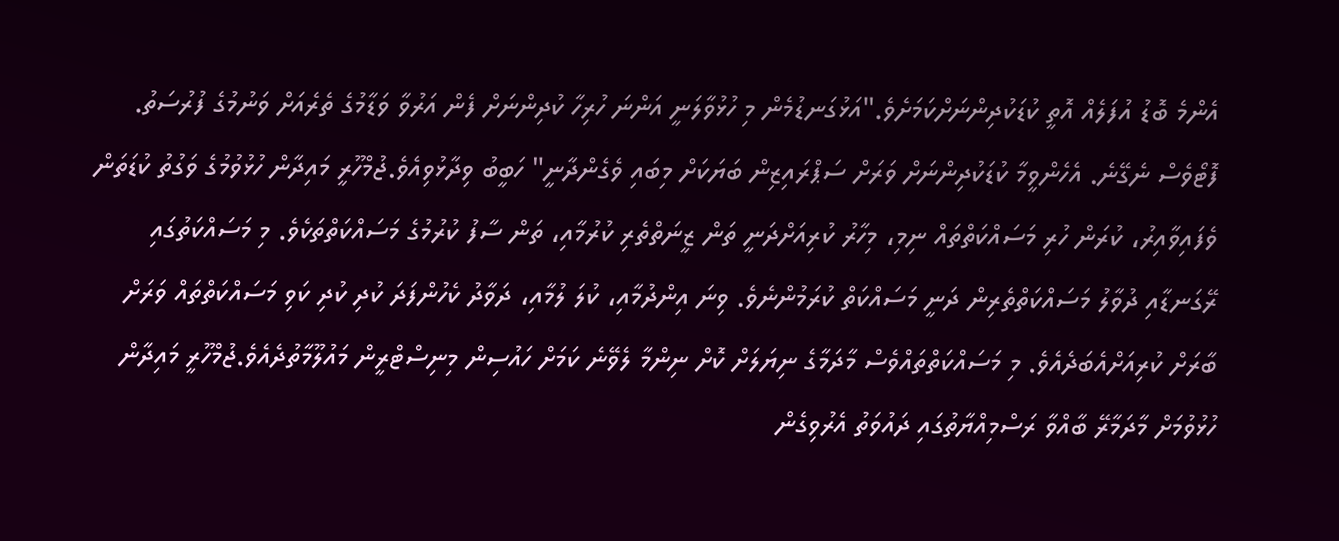އެންމެ ބޮޑު އުފަލެއް އޮތީ ކުޑަކުދިންނަށްކަމަށެވެ."އަޅުގަނޑުމެން މި ހުޅުވާލަނީ އަންނަ ހުރިހާ ކުދިންނަށް ފެން އަރުވާ ވަޑާމުގެ ތެރެއަށް ވަނުމުގެ ފުރުސަތު. ފޮޓޯވެސް ނެގޭނެ. އެހެންވީމާ ކުޑަކުދިންނަށް ވަރަށް ސަޕްރައިޒިން ބަޔަކަށް މިބައި ވެގެންދާނީ" ހަބީބު ވިދާޅުވިއެވެ.ޖުމްހޫރީ މައިދާން ހުޅުވުމުގެ ވަގުތު ކުޑަތަން ވެފައިވާއިރު، ކުރަން ހުރި މަސައްކަތްތައް ނިމި، މިހާރު ކުރިއަށްދަނީ ތަން ޒީނަތްތެރި ކުރުމާއި، ތަން ސާފު ކުރުމުގެ މަސައްކަތްތަކެވެ. މި މަސައްކަތުގައި ރޭގަނޑާއި ދުވާލު މަސައްކަތްތެރިން ދަނީ މަސައްކަތް ކުރަމުންނެވެ. ވިނަ އިންދުމާއި، ކުލަ ލުމާއި، ދަވާދު ކެހުންފަދަ ކުދި ކުދި ކަވި މަސައްކަތްތައް ވަރަށް ބާރަށް ކުރިއަށްއެބަދެއެވެ. މި މަސައްކަތްތައްވެސް މާދަމާގެ ނިޔަލަށް ކޮށް ނިންމާ ލެވޭނެ ކަމަށް ހައުސިން މިނިސްޓްރީން މައުލޫމާތުދެއެވެ.ޖުމްހޫރީ މައިދާން ހުޅުވުމަށް މާދަމާރޭ ބާއްވާ ރަސްމިއްޔާތުގައި ދައުވަތު އެރުވިގެން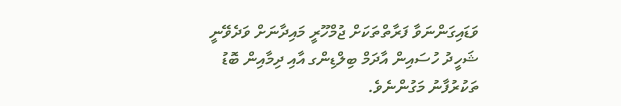ވަޑައިގަންނަވާ ފަރާތްތަކަށް ޖުމްހޫރީ މައިދާނަށް ވަދެވޭނީ ޝަހީދު ހުސައިން އާދަމް ބިލްޑިންގ އާއި ދިމާއިން ބޮޑު ތަކުރުފާނު މަގުންނެވެ.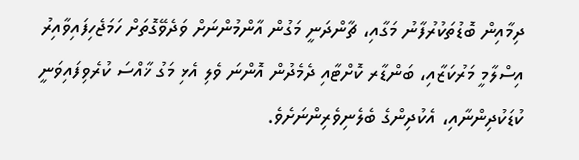ދިމާއިން ބޮޑުތަކުރުފާނު މަގާއި، ޗާންދަނީ މަގުން އާންމުންނަށް ވަދެވޭގޮތަށް ހަމަޖެހިފައިވާއިރު އިސްލާމީ މަރުކަޒާއި، ބަންޑާރ ކޮށްޓާއި ދެމެދުން އޮންނަ ވެލި އެޅި މަގު ޚާއްސަ ކުރެވިފައިވަނީ ކުޑަކުދިންނާއި، އެކުދިންގެ ބެލެނިވެރިންނަށެވެ.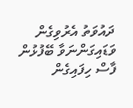ދައުވަތު އެރުވިގެން ވަޑައިގަންނަވާ ބޭފުޅުން ފާސް ހިފައިގެން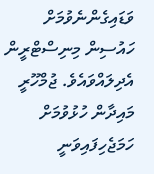ވަޑައިގެންނެވުމަށް ހައުސިން މިނިސްޓްރީން އެދިލައްވައެވެ. ޖުމްހޫރީ މައިދާން ހުޅުވުމަށް ހަމަޖެހިފައިވަނީ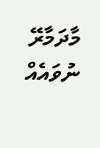މާދަމާރޭ ނުވައެއް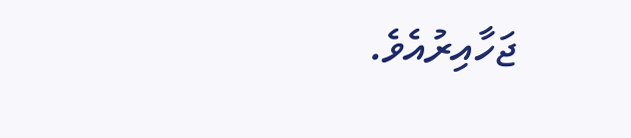ޖަހާއިރުއެވެ.